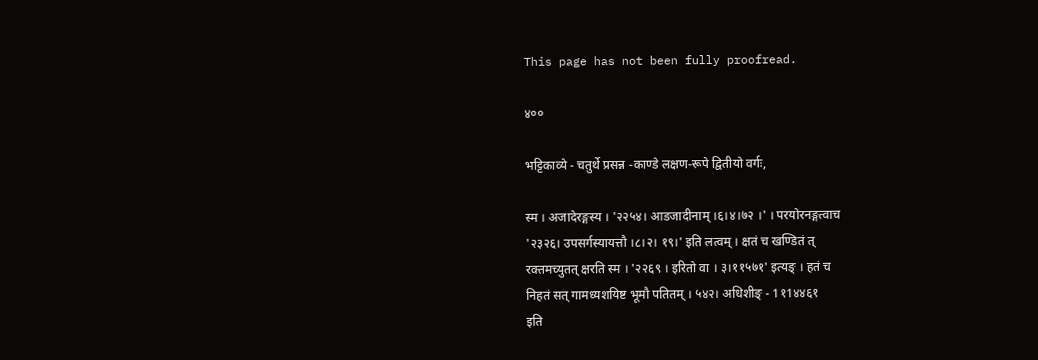This page has not been fully proofread.

४००

भट्टिकाव्ये - चतुर्थे प्रसन्न -काण्डे लक्षण-रूपे द्वितीयो वर्गः,

स्म । अजादेरङ्गस्य । '२२५४। आडजादीनाम् ।६।४।७२ ।' । परयोरनङ्गत्वाच
'२३२६। उपसर्गस्यायत्तौ ।८।२। १९।' इति लत्वम् । क्षतं च खण्डितं त्
रक्तमच्युतत् क्षरति स्म । '२२६९ । इरितो वा । ३।११५७१' इत्यङ् । हतं च
निहतं सत् गामध्यशयिष्ट भूमौ पतितम् । ५४२। अधिशीङ् - 1१1४४६१
इति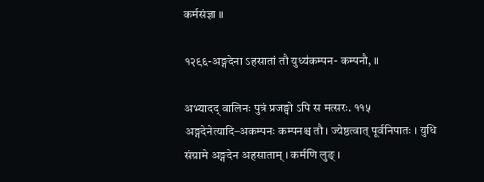कर्मसंज्ञा ॥

१२९६-अङ्गदेना ऽहसातां तौ युध्य॑कम्पन- कम्पनौ, ॥

अभ्यादद् वालिनः पुत्रं प्रजङ्घो ऽपि स मत्सरः. ११५
अङ्गदेनेत्यादि–अकम्पनः कम्पनश्च तौ । ज्येष्ठत्वात् पूर्वनिपातः । युधि
संग्रामे अङ्गदेन अहसाताम् । कर्मणि लुङ् ।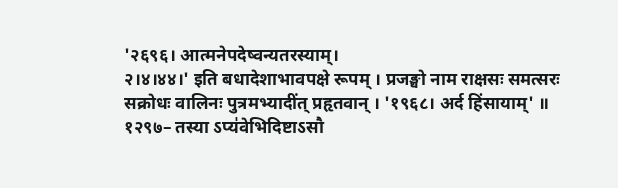'२६९६। आत्मनेपदेष्वन्यतरस्याम्।
२।४।४४।' इति बधादेशाभावपक्षे रूपम् । प्रजङ्घो नाम राक्षसः समत्सरः
सक्रोधः वालिनः पुत्रमभ्यादींत् प्रहृतवान् । '१९६८। अर्द हिंसायाम्' ॥
१२९७– तस्या ऽप्य॑वेभिदिष्टाऽसौ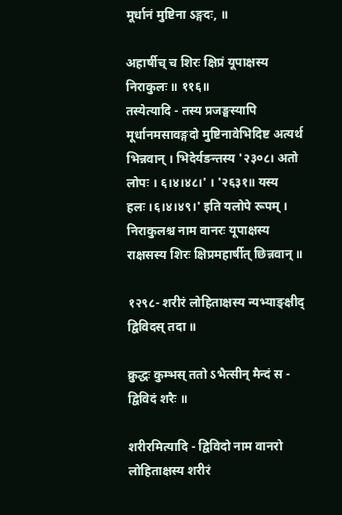मूर्धानं मुष्टिना ऽङ्गदः, ॥

अहार्षीच् च शिरः क्षिप्रं यूपाक्षस्य निराकुलः ॥ ११६॥
तस्येत्यादि - तस्य प्रजङ्घस्यापि मूर्धानमसावङ्गदो मुष्टिनावेभिदिष्ट अत्यर्थ
भिन्नवान् । भिदेर्यङन्तस्य '२३०८। अतो लोपः । ६।४।४८।' । '२६३१॥ यस्य
हलः ।६।४।४९।' इति यलोपे रूपम् । निराकुलश्च नाम वानरः यूपाक्षस्य
राक्षसस्य शिरः क्षिप्रमहार्षीत् छिन्नवान् ॥

१२९८- शरीरं लोहिताक्षस्य न्यभ्याङ्क्षीद् द्विविदस् तदा ॥

क्रुद्धः कुम्भस् ततो ऽभैत्सीन् मैन्दं स - द्विविदं शरैः ॥

शरीरमित्यादि - द्विविदो नाम वानरो लोहिताक्षस्य शरीरं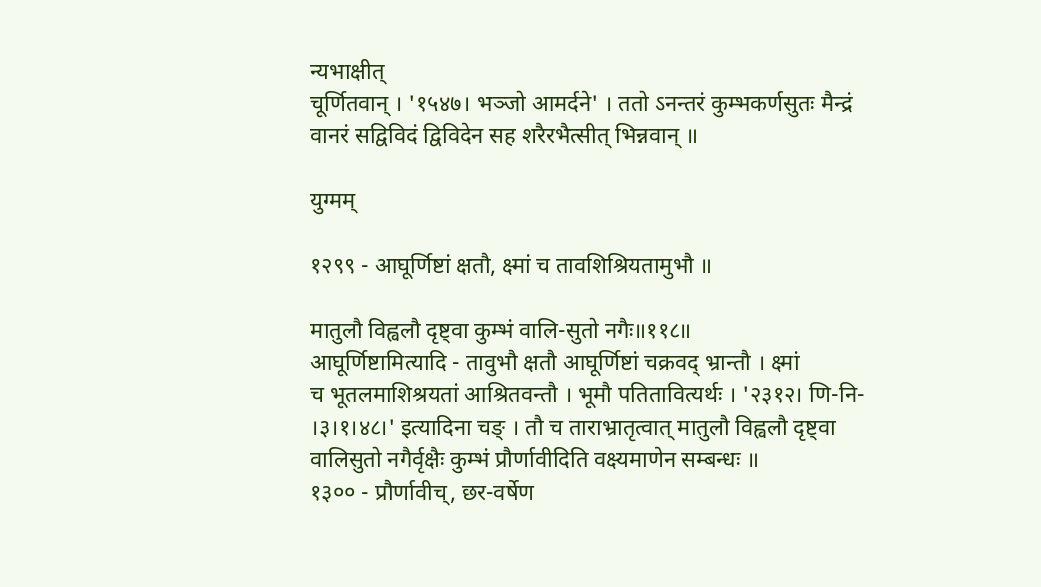न्यभाक्षीत्
चूर्णितवान् । '१५४७। भञ्जो आमर्दने' । ततो ऽनन्तरं कुम्भकर्णसुतः मैन्द्रं
वानरं सद्विविदं द्विविदेन सह शरैरभैत्सीत् भिन्नवान् ॥

युग्मम्

१२९९ - आघूर्णिष्टां क्षतौ, क्ष्मां च तावशिश्रियतामुभौ ॥

मातुलौ विह्वलौ दृष्ट्वा कुम्भं वालि-सुतो नगैः॥११८॥
आघूर्णिष्टामित्यादि - तावुभौ क्षतौ आघूर्णिष्टां चक्रवद् भ्रान्तौ । क्ष्मां
च भूतलमाशिश्रयतां आश्रितवन्तौ । भूमौ पतितावित्यर्थः । '२३१२। णि-नि-
।३।१।४८।' इत्यादिना चङ् । तौ च ताराभ्रातृत्वात् मातुलौ विह्वलौ दृष्ट्वा
वालिसुतो नगैर्वृक्षैः कुम्भं प्रौर्णावीदिति वक्ष्यमाणेन सम्बन्धः ॥
१३०० - प्रौर्णावीच्, छर-वर्षेण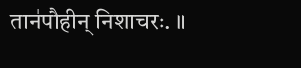तान॑पौहीन् निशाचरः. ॥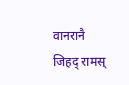वानरानै जिहद् रामस्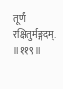तूर्णं रक्षितुर्मङ्गदम्. ॥११९॥